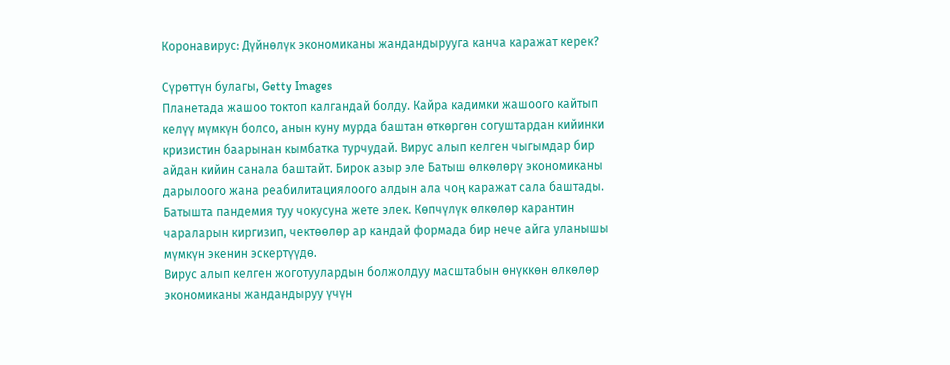Коронавирус: Дүйнөлүк экономиканы жандандырууга канча каражат керек?

Сүрөттүн булагы, Getty Images
Планетада жашоо токтоп калгандай болду. Кайра кадимки жашоого кайтып келүү мүмкүн болсо, анын куну мурда баштан өткөргөн согуштардан кийинки кризистин баарынан кымбатка турчудай. Вирус алып келген чыгымдар бир айдан кийин санала баштайт. Бирок азыр эле Батыш өлкөлөрү экономиканы дарылоого жана реабилитациялоого алдын ала чоң каражат сала баштады.
Батышта пандемия туу чокусуна жете элек. Көпчүлүк өлкөлөр карантин чараларын киргизип, чектөөлөр ар кандай формада бир нече айга уланышы мүмкүн экенин эскертүүдө.
Вирус алып келген жоготуулардын болжолдуу масштабын өнүккөн өлкөлөр экономиканы жандандыруу үчүн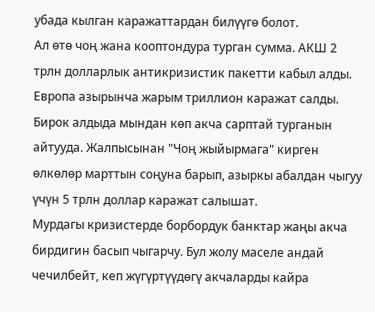убада кылган каражаттардан билүүгө болот.
Ал өтө чоң жана кооптондура турган сумма. АКШ 2 трлн долларлык антикризистик пакетти кабыл алды. Европа азырынча жарым триллион каражат салды. Бирок алдыда мындан көп акча сарптай турганын айтууда. Жалпысынан "Чоң жыйырмага" кирген өлкөлөр марттын соңуна барып, азыркы абалдан чыгуу үчүн 5 трлн доллар каражат салышат.
Мурдагы кризистерде борбордук банктар жаңы акча бирдигин басып чыгарчу. Бул жолу маселе андай чечилбейт, кеп жүгүртүүдөгү акчаларды кайра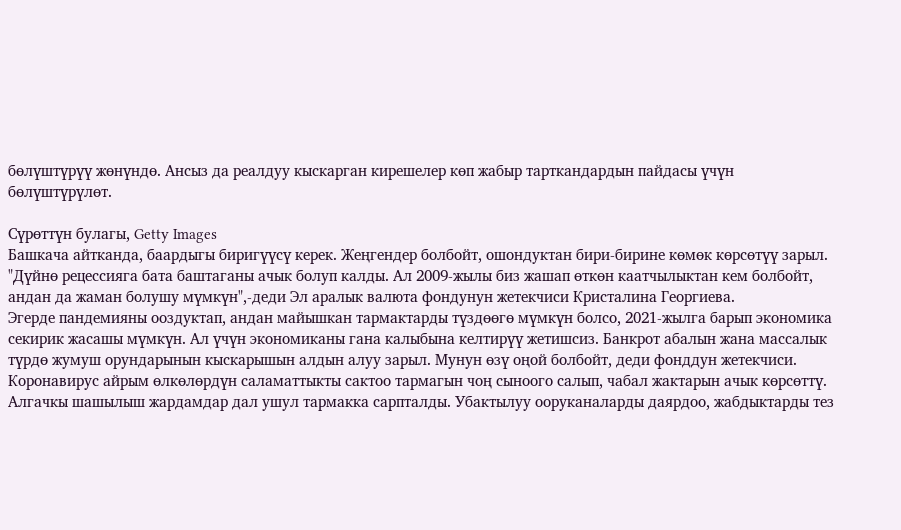бөлүштүрүү жөнүндө. Ансыз да реалдуу кыскарган кирешелер көп жабыр тарткандардын пайдасы үчүн бөлүштүрүлөт.

Сүрөттүн булагы, Getty Images
Башкача айтканда, баардыгы биригүүсү керек. Жеңгендер болбойт, ошондуктан бири-бирине көмөк көрсөтүү зарыл.
"Дүйнө рецессияга бата баштаганы ачык болуп калды. Ал 2009-жылы биз жашап өткөн каатчылыктан кем болбойт, андан да жаман болушу мүмкүн",-деди Эл аралык валюта фондунун жетекчиси Кристалина Георгиева.
Эгерде пандемияны ооздуктап, андан майышкан тармактарды түздөөгө мүмкүн болсо, 2021-жылга барып экономика секирик жасашы мүмкүн. Ал үчүн экономиканы гана калыбына келтирүү жетишсиз. Банкрот абалын жана массалык түрдө жумуш орундарынын кыскарышын алдын алуу зарыл. Мунун өзү оңой болбойт, деди фонддун жетекчиси.
Коронавирус айрым өлкөлөрдүн саламаттыкты сактоо тармагын чоң сыноого салып, чабал жактарын ачык көрсөттү. Алгачкы шашылыш жардамдар дал ушул тармакка сарпталды. Убактылуу ооруканаларды даярдоо, жабдыктарды тез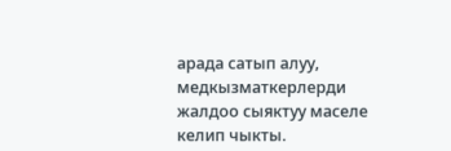арада сатып алуу, медкызматкерлерди жалдоо сыяктуу маселе келип чыкты.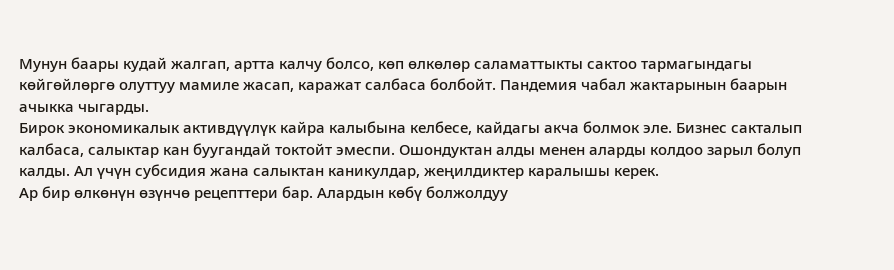Мунун баары кудай жалгап, артта калчу болсо, көп өлкөлөр саламаттыкты сактоо тармагындагы көйгөйлөргө олуттуу мамиле жасап, каражат салбаса болбойт. Пандемия чабал жактарынын баарын ачыкка чыгарды.
Бирок экономикалык активдүүлүк кайра калыбына келбесе, кайдагы акча болмок эле. Бизнес сакталып калбаса, салыктар кан буугандай токтойт эмеспи. Ошондуктан алды менен аларды колдоо зарыл болуп калды. Ал үчүн субсидия жана салыктан каникулдар, жеңилдиктер каралышы керек.
Ар бир өлкөнүн өзүнчө рецепттери бар. Алардын көбү болжолдуу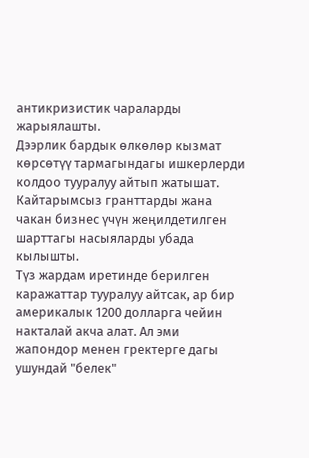антикризистик чараларды жарыялашты.
Дээрлик бардык өлкөлөр кызмат көрсөтүү тармагындагы ишкерлерди колдоо тууралуу айтып жатышат. Кайтарымсыз гранттарды жана чакан бизнес үчүн жеңилдетилген шарттагы насыяларды убада кылышты.
Түз жардам иретинде берилген каражаттар тууралуу айтсак, ар бир америкалык 1200 долларга чейин накталай акча алат. Ал эми жапондор менен гректерге дагы ушундай "белек"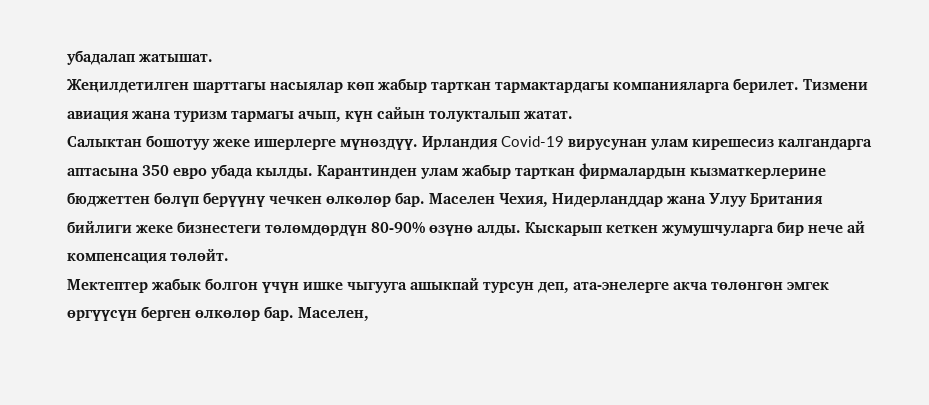убадалап жатышат.
Жеңилдетилген шарттагы насыялар көп жабыр тарткан тармактардагы компанияларга берилет. Тизмени авиация жана туризм тармагы ачып, күн сайын толукталып жатат.
Салыктан бошотуу жеке ишерлерге мүнөздүү. Ирландия Covid-19 вирусунан улам кирешесиз калгандарга аптасына 350 евро убада кылды. Карантинден улам жабыр тарткан фирмалардын кызматкерлерине бюджеттен бөлүп берүүнү чечкен өлкөлөр бар. Маселен Чехия, Нидерланддар жана Улуу Британия бийлиги жеке бизнестеги төлөмдөрдүн 80-90% өзүнө алды. Кыскарып кеткен жумушчуларга бир нече ай компенсация төлөйт.
Мектептер жабык болгон үчүн ишке чыгууга ашыкпай турсун деп, ата-энелерге акча төлөнгөн эмгек өргүүсүн берген өлкөлөр бар. Маселен,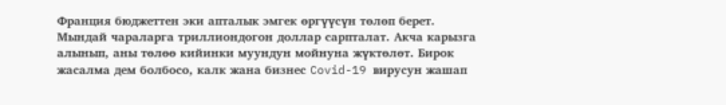Франция бюджеттен эки апталык эмгек өргүүсүн төлөп берет.
Мындай чараларга триллиондогон доллар сарпталат. Акча карызга алынып, аны төлөө кийинки муундун мойнуна жүктөлөт. Бирок жасалма дем болбосо, калк жана бизнес Covid-19 вирусун жашап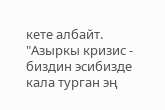кете албайт.
"Азыркы кризис - биздин эсибизде кала турган эң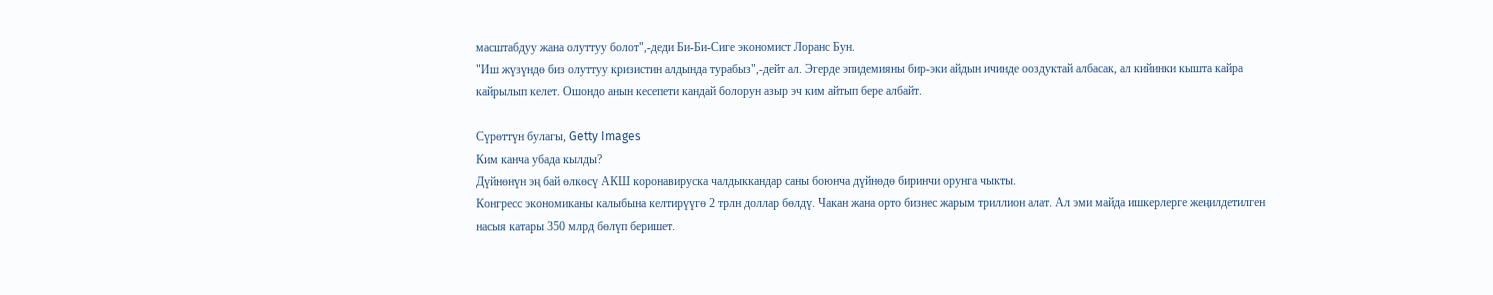масштабдуу жана олуттуу болот",-деди Би-Би-Сиге экономист Лоранс Бун.
"Иш жүзүндө биз олуттуу кризистин алдында турабыз",-дейт ал. Эгерде эпидемияны бир-эки айдын ичинде ооздуктай албасак, ал кийинки кышта кайра кайрылып келет. Ошондо анын кесепети кандай болорун азыр эч ким айтып бере албайт.

Сүрөттүн булагы, Getty Images
Ким канча убада кылды?
Дүйнөнүн эң бай өлкөсү АКШ коронавируска чалдыккандар саны боюнча дүйнөдө биринчи орунга чыкты.
Конгресс экономиканы калыбына келтирүүгө 2 трлн доллар бөлдү. Чакан жана орто бизнес жарым триллион алат. Ал эми майда ишкерлерге жеңилдетилген насыя катары 350 млрд бөлүп беришет.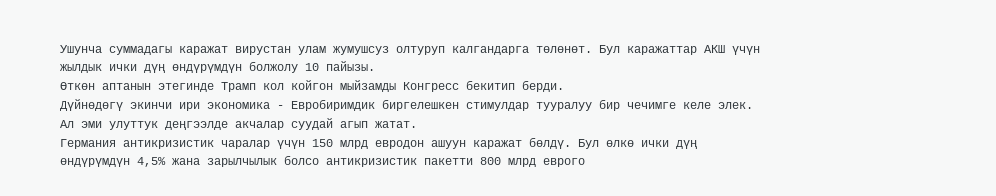Ушунча суммадагы каражат вирустан улам жумушсуз олтуруп калгандарга төлөнөт. Бул каражаттар АКШ үчүн жылдык ички дүң өндүрүмдүн болжолу 10 пайызы.
Өткөн аптанын этегинде Трамп кол койгон мыйзамды Конгресс бекитип берди.
Дүйнөдөгү экинчи ири экономика - Евробиримдик биргелешкен стимулдар тууралуу бир чечимге келе элек. Ал эми улуттук деңгээлде акчалар суудай агып жатат.
Германия антикризистик чаралар үчүн 150 млрд евродон ашуун каражат бөлдү. Бул өлкө ички дүң өндүрүмдүн 4,5% жана зарылчылык болсо антикризистик пакетти 800 млрд еврого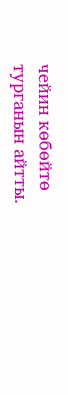чейин көбөйтө турганын айтты.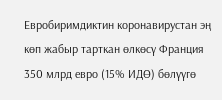Евробиримдиктин коронавирустан эң көп жабыр тарткан өлкөсү Франция 350 млрд евро (15% ИДӨ) бөлүүгө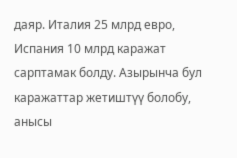даяр. Италия 25 млрд евро, Испания 10 млрд каражат сарптамак болду. Азырынча бул каражаттар жетиштүү болобу, анысы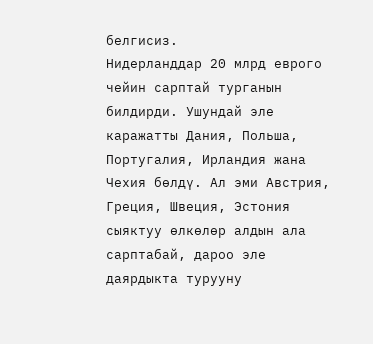белгисиз.
Нидерланддар 20 млрд еврого чейин сарптай турганын билдирди. Ушундай эле каражатты Дания, Польша, Португалия, Ирландия жана Чехия бөлдү. Ал эми Австрия, Греция, Швеция, Эстония сыяктуу өлкөлөр алдын ала сарптабай, дароо эле даярдыкта турууну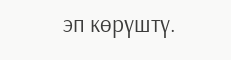эп көрүштү.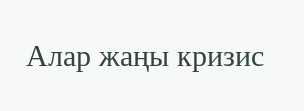Алар жаңы кризис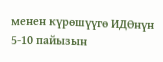менен күрөшүүгө ИДӨнүн 5-10 пайызын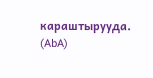караштырууда. (AbA)